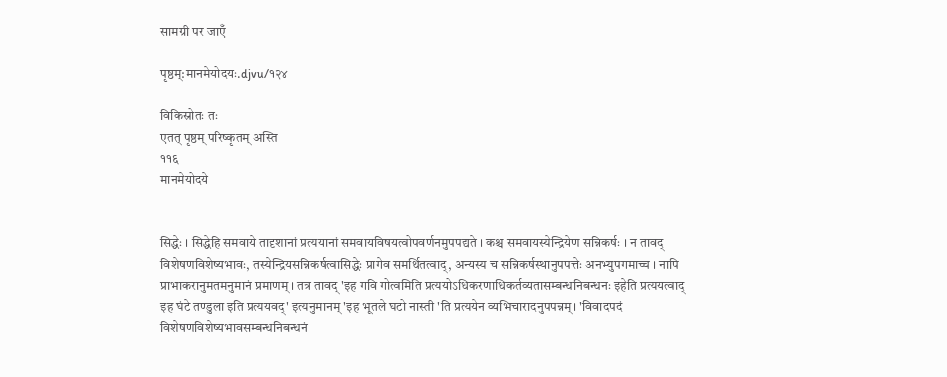सामग्री पर जाएँ

पृष्ठम्:मानमेयोदयः.djvu/१२४

विकिस्रोतः तः
एतत् पृष्ठम् परिष्कृतम् अस्ति
११६
मानमेयोदये


सिद्धेः । सिद्धेहि समवाये तादृशानां प्रत्ययानां समवायविषयत्वोपवर्णनमुपपद्यते । कश्च समवायस्येन्द्रियेण सन्निकर्षः । न तावद् विशेषणविशेष्यभावः, तस्येन्द्रियसन्निकर्षत्वासिद्धेः प्रागेव समर्थितत्वाद्, अन्यस्य च सन्निकर्षस्थानुपपत्तेः अनभ्युपगमाच्च । नापि प्राभाकरानुमतमनुमानं प्रमाणम् । तत्र तावद् 'इह गवि गोत्वमिति प्रत्ययोऽधिकरणाधिकर्तव्यतासम्बन्धनिबन्धनः इहेति प्रत्ययत्वाद् इह घंटे तण्डुला इति प्रत्ययवद्' इत्यनुमानम् 'इह भूतले घटो नास्ती 'ति प्रत्ययेन व्यभिचारादनुपपन्नम्। 'विवादपदं विशेषणविशेष्यभावसम्बन्धनिबन्धनं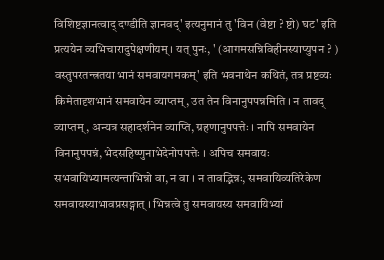विशिष्टज्ञानत्वाद् दण्डीति ज्ञानवद्' इत्यनुमानं तु 'विन (वेष्टा ? ष्टो) घट' इति प्रत्ययेन व्यभिचारादुपेक्षणीयम् । यत् पुनः, ' (आगमसन्निविहीनस्याप्युपन ? ) वस्तुपरतन्त्रतया भानं समवायगमकम्' इति भवनाथेन कथितं, तत्र प्रष्टव्यः किमेतादृशभानं समवायेन व्याप्तम्, उत तेन विनानुपपन्नमिति । न तावद् व्याप्तम्, अन्यत्र सहादर्शनेन व्याप्ति, ग्रहणानुपपत्तेः । नापि समवायेन विनानुपपन्नं, भेदसहिष्णुनाभेदेनोपपत्तेः । अपिच समवायः सभवायिभ्यामत्यन्ताभिन्नो वा, न वा । न तावद्भिन्नः, समवायिव्यतिरेकेण समवायस्याभावप्रसङ्गात् । भिन्नत्वे तु समवायस्य समवायिभ्यां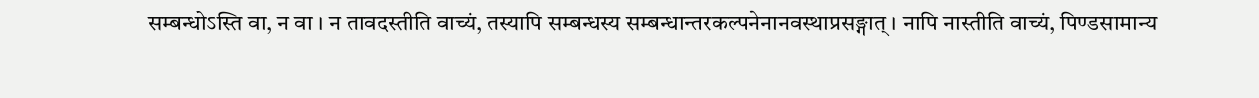सम्बन्धोऽस्ति वा, न वा । न तावदस्तीति वाच्यं, तस्यापि सम्बन्धस्य सम्बन्धान्तरकल्पनेनानवस्थाप्रसङ्गात् । नापि नास्तीति वाच्यं, पिण्डसामान्य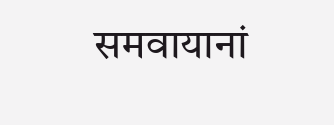समवायानां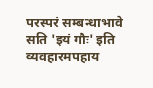परस्परं सम्बन्धाभावे सति 'इयं गौः' इति व्यवहारमपहाय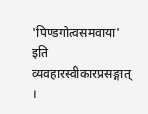'पिण्डगोत्वसमवाया' इति व्यवहारस्वीकारप्रसङ्गात् ।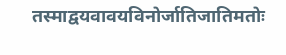तस्माद्वयवावयविनोर्जातिजातिमतोः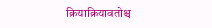क्रियाक्रियावतोश्च